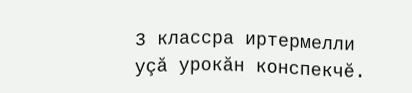3 классра иртермелли уçă урокăн конспекчĕ.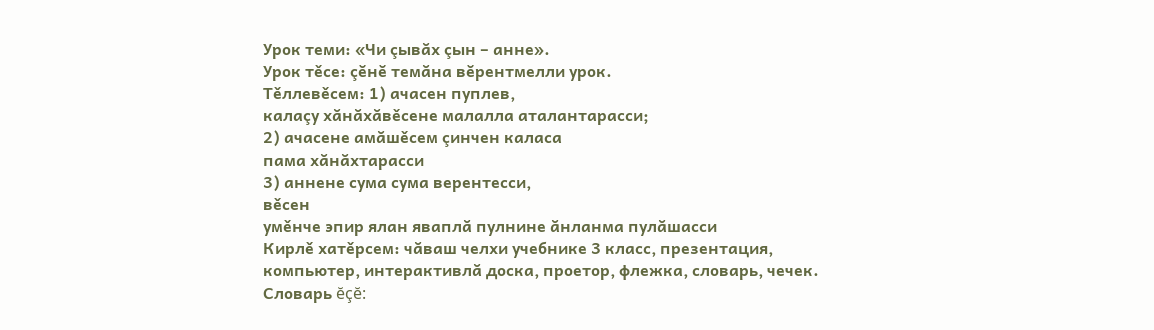Урок теми: «Чи çывăх çын – анне».
Урок тěсе: çĕнĕ темăна вĕрентмелли урок.
Тěллевěсем: 1) ачасен пуплев,
калаçу хăнăхăвěсене малалла аталантарасси;
2) ачасене амăшěсем çинчен каласа
пама хăнăхтарасси
3) аннене сума сума верентесси,
вěсен
умěнче эпир ялан яваплă пулнине ăнланма пулăшасси
Кирлě хатěрсем: чăваш челхи учебнике 3 класс, презентация,
компьютер, интерактивлă доска, проетор, флежка, словарь, чечек.
Словарь ĕçĕ: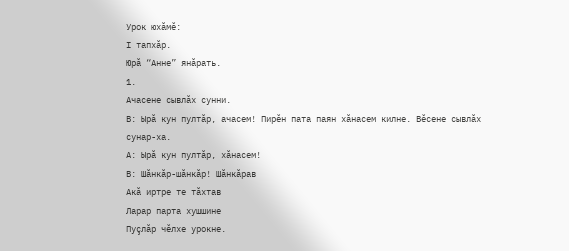Урок юхăмě:
I тапхăр.
Юрă “Анне” янăрать.
1.
Ачасене сывлăх сунни.
В: Ырă кун пултăр, ачасем! Пирěн пата паян хăнасем килне. Вěсене сывлăх
сунар-ха.
А: Ырă кун пултăр, хăнасем!
В: Шăнкăр-шăнкăр! Шăнкăрав
Акă иртре те тăхтав
Ларар парта хушшине
Пуçлăр чěлхе урокне.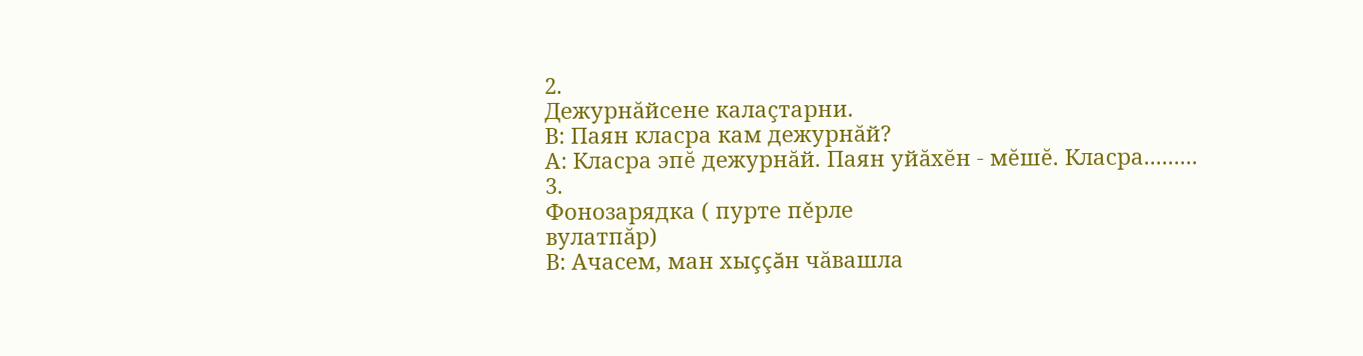2.
Дежурнăйсене калаçтарни.
В: Паян класра кам дежурнăй?
А: Класра эпĕ дежурнăй. Паян уйăхĕн - мĕшĕ. Класра.........
3.
Фонозарядка ( пурте пěрле
вулатпăр)
В: Ачасем, ман хыççăн чăвашла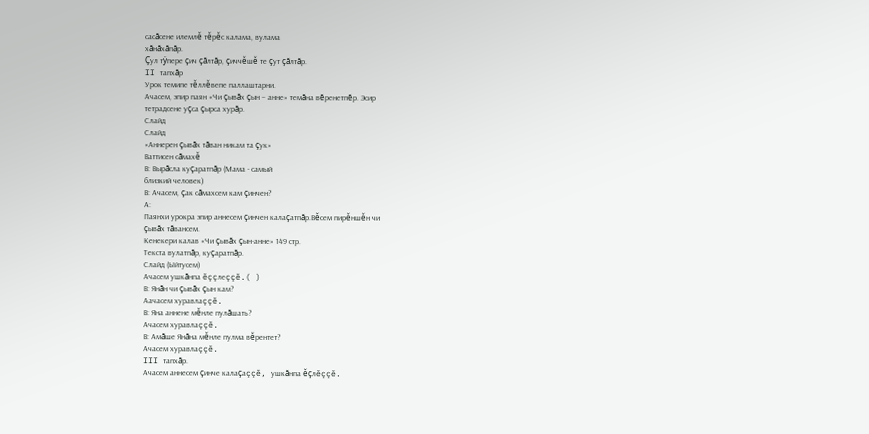сасăсене илемлě тěрěс калама, вулама
хăнăхăпăр.
Çул тÿпере çич çăлтăр, çиччěшě те çут çăлтăр.
II тапхăр
Урок темипе тěллěвепе паллаштарни.
Ачасем, эпир паян «Чи çывăх çын – анне» темăна вĕренетпĕр. Эсир
тетрадсене уçса çырса хурăр.
Слайд
Слайд
«Аннерен çывăх тăван никам та çук»
Ваттисен сăмахě
В: Вырăсла куçаратпăр (Мама - самый
близкий человек)
В: Ачасем, çак сăмахсем кам çинчен?
А:
Паянхи урокра эпир аннесем çинчен калаçатпăр.Вěсем пирěншěн чи
çывăх тăвансем.
Кенекери калав «Чи çывăх çын-анне» 149 стр.
Текста вулатпăр, куçаратпăр.
Слайд (Ыйтусем)
Ачасем ушкăнпа ěççлеççě.( )
В: Янăн чи çывăх çын кам?
Аачасем хуравлаççě.
В: Яна аннене мěнле пулăшать?
Ачасем хуравлаççě.
В: Амăше Янăна мěнле пулма вěрентет?
Ачасем хуравлаççě.
III тапхăр.
Ачасем аннесем çинче калаçаççě, ушкăнпа ěçлěççě.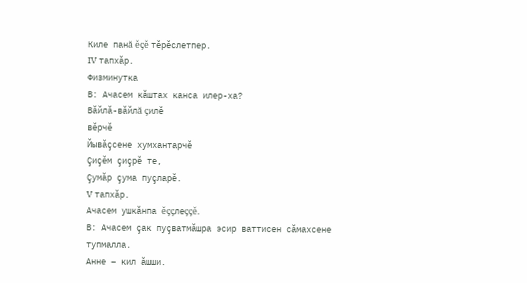Киле панă ěçě тěрěслетпер.
IV тапхăр.
Физминутка
В: Ачасем кăштах канса илер-ха?
Вăйлă-вăйлă çилě
вěрчě
Йывăçсене хумхантарчě
Çиçěм çиçрě те,
Çумăр çума пуçларě.
V тапхăр.
Ачасем ушкăнпа ěççлеççě.
В: Ачасем çак пуçватмăшра эсир ваттисен сăмахсене тупмалла.
Анне – кил ăшши.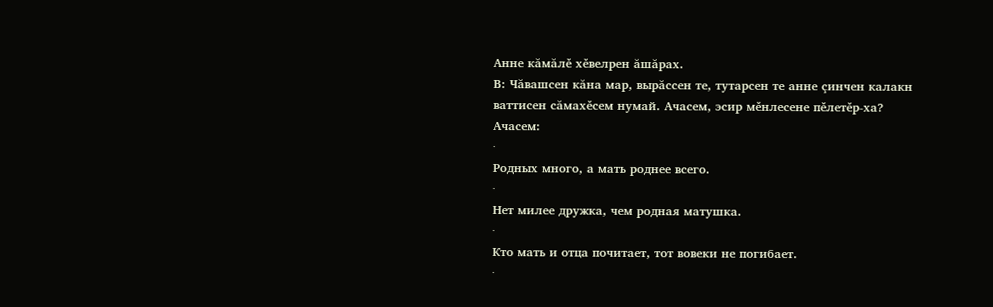Анне кăмăлě хěвелрен ăшăрах.
В: Чăвашсен кăна мар, вырăссен те, тутарсен те анне çинчен калакн
ваттисен сăмахěсем нумай. Ачасем, эсир мěнлесене пěлетěр-ха?
Ачасем:
·
Родных много, а мать роднее всего.
·
Нет милее дружка, чем родная матушка.
·
Кто мать и отца почитает, тот вовеки не погибает.
·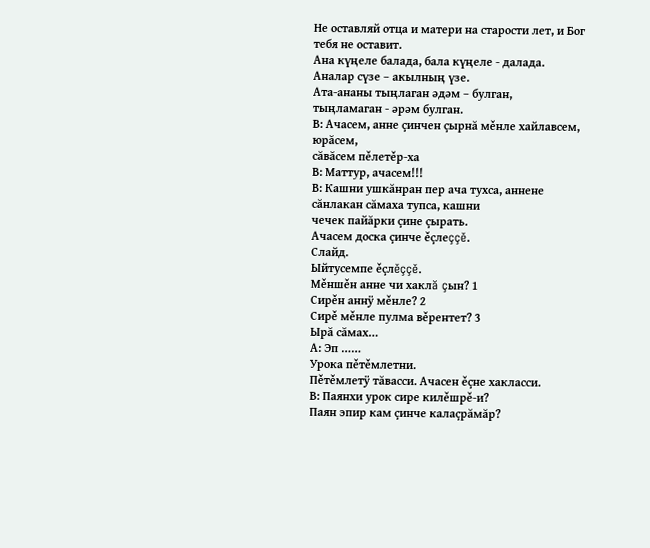Не оставляй отца и матери на старости лет, и Бог тебя не оставит.
Ана күңеле балада, бала күңеле - далада.
Аналар сүзе – акылның үзе.
Ата-ананы тыңлаган әдәм – булган,
тыңламаган - әрәм булган.
В: Ачасем, анне çинчен çырнă мěнле хайлавсем, юрăсем,
сăвăсем пěлетěр-ха
В: Маттур, ачасем!!!
В: Кашни ушкăнран пер ача тухса, аннене сăнлакан сăмаха тупса, кашни
чечек пайăрки çине çырать.
Ачасем доска çинче ěçлеççě.
Слайд.
Ыйтусемпе ěçлěççě.
Мěншěн анне чи хаклă çын? 1
Сирěн аннÿ мěнле? 2
Сирě мěнле пулма вěрентет? 3
Ырă сăмах…
А: Эп ……
Урока пěтěмлетни.
Пěтěмлетÿ тăвасси. Ачасен ěçне хакласси.
В: Паянхи урок сире килěшрě-и?
Паян эпир кам çинче калаçрăмăр?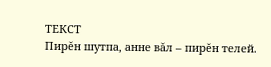ТЕКСТ
Пирĕн шутпа, анне вăл – пирĕн телей.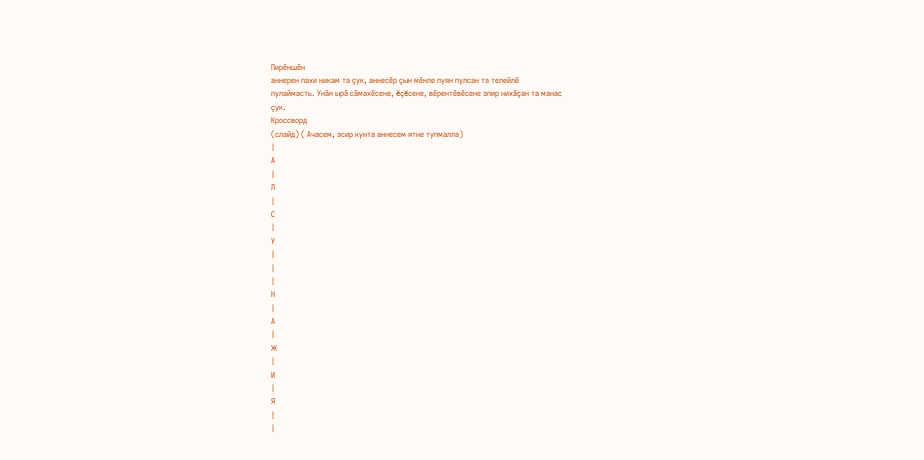Пирĕншĕн
аннерен пахи никам та çук, аннесĕр çын мĕнле пуян пулсан та телейлĕ
пулаймасть. Унăн ырă сăмахĕсене, ĕçĕсене, вĕрентĕвĕсене эпир нихăçан та манас
çук.
Кроссворд
(слайд) ( Ачасем, эсир кунта аннесем ятне тупмалла)
|
А
|
Л
|
С
|
У
|
|
|
Н
|
А
|
Ж
|
И
|
Я
|
|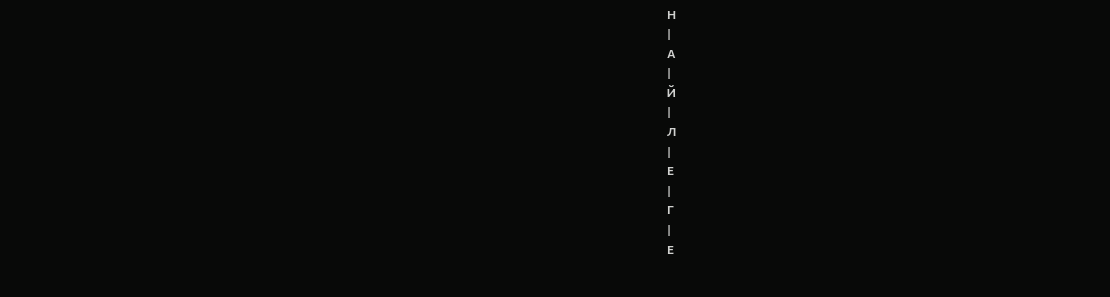Н
|
А
|
Й
|
Л
|
Е
|
Г
|
Е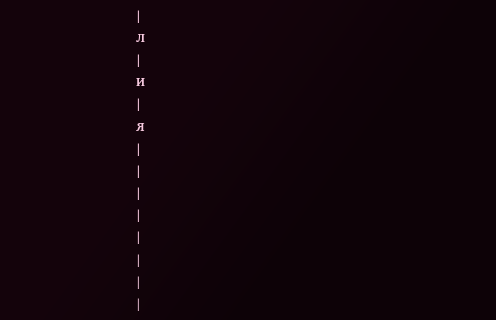|
Л
|
И
|
Я
|
|
|
|
|
|
|
|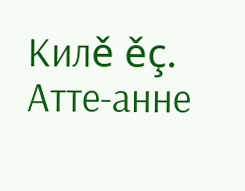Килě ěç.
Атте-анне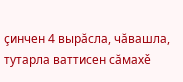çинчен 4 вырăсла, чăвашла, тутарла ваттисен сăмахě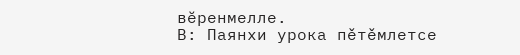вĕренмелле.
В: Паянхи урока пěтěмлетсе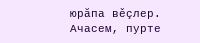юрăпа вěçлер. Ачасем, пурте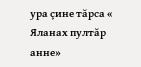ура çине тăрса «
Яланах пултăр анне»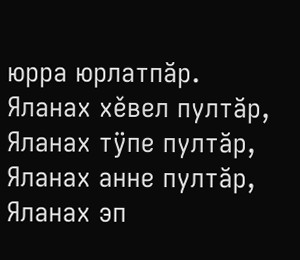юрра юрлатпăр.
Яланах хěвел пултăр,
Яланах тÿпе пултăр,
Яланах анне пултăр,
Яланах эп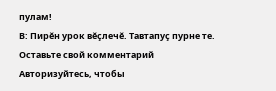пулам!
В: Пирěн урок вěçлечě. Тавтапуç пурне те.
Оставьте свой комментарий
Авторизуйтесь, чтобы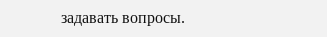задавать вопросы.